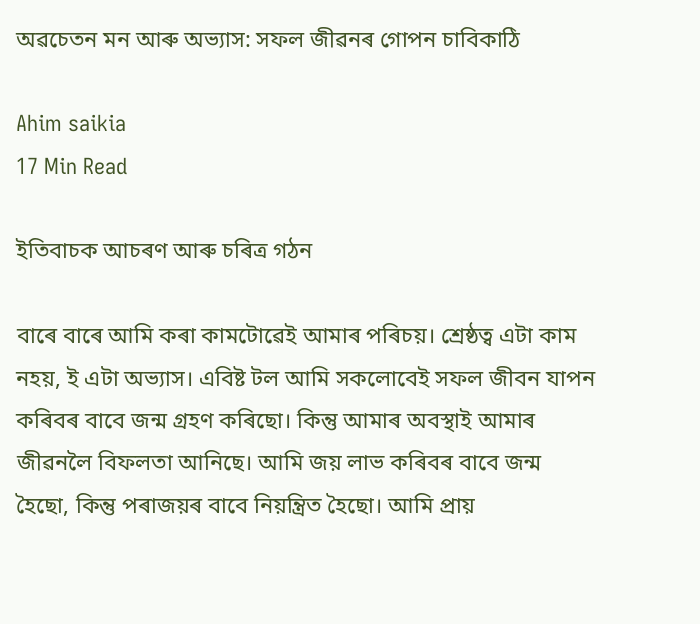অৱচেতন মন আৰু অভ্যাস: সফল জীৱনৰ গোপন চাবিকাঠি

Ahim saikia
17 Min Read

ইতিবাচক আচৰণ আৰু চৰিত্ৰ গঠন

বাৰে বাৰে আমি কৰা কামটোৱেই আমাৰ পৰিচয়। শ্রেষ্ঠত্ব এটা কাম নহয়, ই এটা অভ্যাস। এবিষ্ট টল আমি সকলোবেই সফল জীবন যাপন কৰিবৰ বাবে জন্ম গ্রহণ কৰিছো। কিন্তু আমাৰ অবস্থাই আমাৰ জীৱনলৈ বিফলতা আনিছে। আমি জয় লাভ কৰিবৰ বাবে জন্ম হৈছো, কিন্তু পৰাজয়ৰ বাবে নিয়ন্ত্রিত হৈছো। আমি প্রায়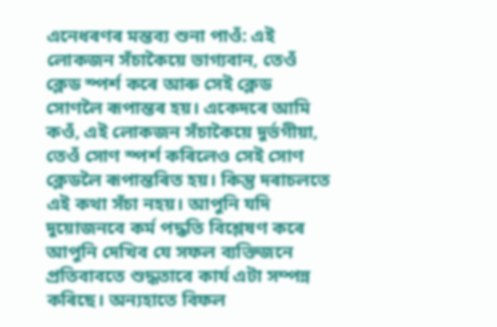এনেধৰণৰ মন্তব্য শুনা পাওঁ: এই লোকজন সঁচাকৈয়ে ভাগ্যবান, তেওঁ ক্লেড স্পর্শ কৰে আৰু সেই ক্লেড সোণলৈ ৰূপান্তৰ হয়। একেদৰে আমি কওঁ, এই লোকজন সঁচাকৈয়ে দুর্ভগীয়া, তেওঁ সোণ স্পর্শ কৰিলেও সেই সোণ ক্লেডলৈ ৰূপান্তৰিত হয়। কিন্তু দৰাচলতে এই কথা সঁচা নহয়। আপুনি যদি দুয়োজনবে কর্ম পদ্ধতি বিশ্লেষণ কৰে আপুনি দেখিব যে সফল ব্যক্তিজনে প্রতিবাবতে শুদ্ধতাবে কার্য এটা সম্পন্ন কৰিছে। অন্যহাতে বিফল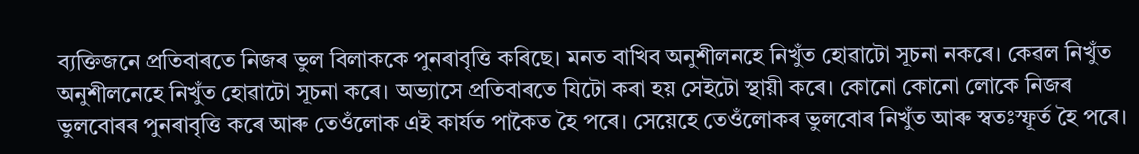ব্যক্তিজনে প্রতিবাৰতে নিজৰ ভুল বিলাককে পুনৰাবৃত্তি কৰিছে। মনত বাখিব অনুশীলনহে নিখুঁত হোৱাটো সূচনা নকৰে। কেৱল নিখুঁত অনুশীলনেহে নিখুঁত হোৱাটো সূচনা কৰে। অভ্যাসে প্রতিবাৰতে যিটো কৰা হয় সেইটো স্থায়ী কৰে। কোনো কোনো লোকে নিজৰ ভুলবোৰৰ পুনৰাবৃত্তি কৰে আৰু তেওঁলোক এই কার্যত পাকৈত হৈ পৰে। সেয়েহে তেওঁলোকৰ ভুলবোৰ নিখুঁত আৰু স্বতঃস্ফূর্ত হৈ পৰে।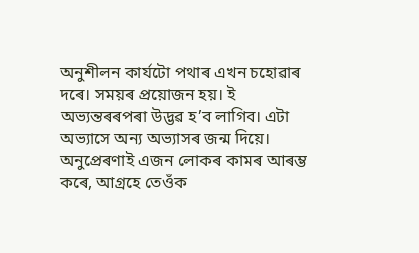অনুশীলন কাৰ্যটো পথাৰ এখন চহোৱাৰ দৰে। সময়ৰ প্ৰয়োজন হয়। ই অভ্যন্তৰৰপৰা উদ্ভৱ হ’ব লাগিব। এটা অভ্যাসে অন্য অভ্যাসৰ জন্ম দিয়ে। অনুপ্ৰেৰণাই এজন লোকৰ কামৰ আৰম্ভ কৰে, আগ্রহে তেওঁক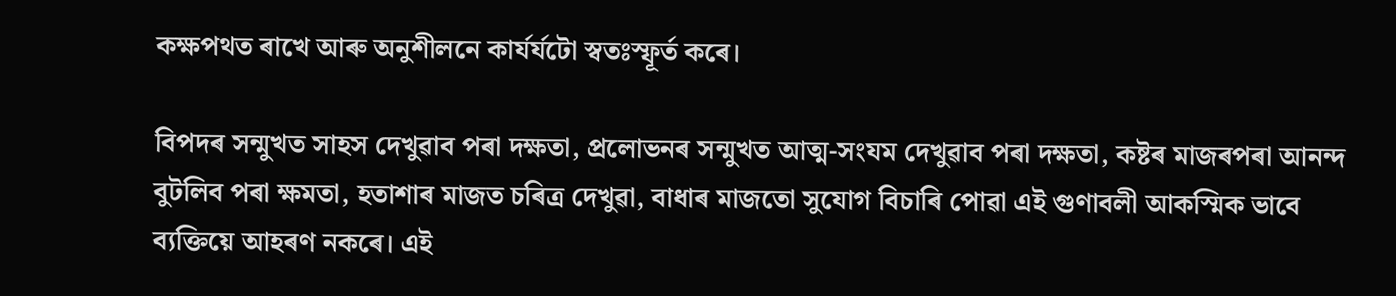কক্ষপথত ৰাখে আৰু অনুশীলনে কার্যৰ্যটো স্বতঃস্ফূর্ত কৰে।

বিপদৰ সন্মুখত সাহস দেখুৱাব পৰা দক্ষতা, প্রলোভনৰ সন্মুখত আত্ম-সংযম দেখুৱাব পৰা দক্ষতা, কষ্টৰ মাজৰপৰা আনন্দ বুটলিব পৰা ক্ষমতা, হতাশাৰ মাজত চৰিত্ৰ দেখুৱা, বাধাৰ মাজতো সুযোগ বিচাৰি পোৱা এই গুণাবলী আকস্মিক ভাবে ব্যক্তিয়ে আহৰণ নকৰে। এই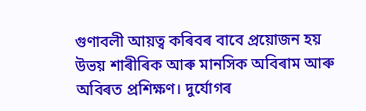গুণাবলী আয়ত্ব কৰিবৰ বাবে প্রয়োজন হয় উভয় শাৰীৰিক আৰু মানসিক অবিৰাম আৰু অবিৰত প্রশিক্ষণ। দুর্যোগৰ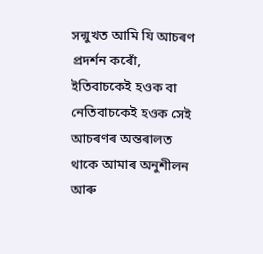সন্মুখত আমি যি আচৰণ প্ৰদৰ্শন কৰোঁ, ইতিবাচকেই হওক বা নেতিবাচকেই হওক সেই আচৰণৰ অন্তৰালত থাকে আমাৰ অনুশীলন আৰু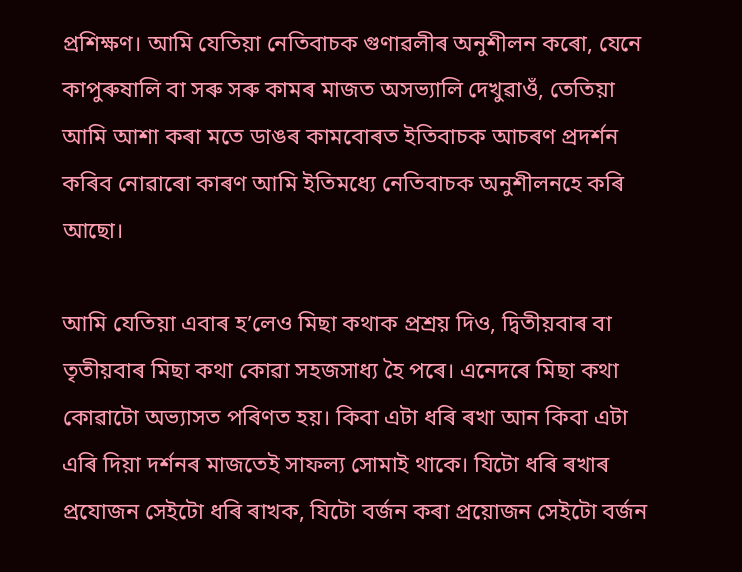প্রশিক্ষণ। আমি যেতিয়া নেতিবাচক গুণাৱলীৰ অনুশীলন কৰো, যেনে কাপুৰুষালি বা সৰু সৰু কামৰ মাজত অসভ্যালি দেখুৱাওঁ, তেতিয়া আমি আশা কৰা মতে ডাঙৰ কামবোৰত ইতিবাচক আচৰণ প্রদর্শন কৰিব নোৱাৰো কাৰণ আমি ইতিমধ্যে নেতিবাচক অনুশীলনহে কৰি আছো।

আমি যেতিয়া এবাৰ হ’লেও মিছা কথাক প্রশ্রয় দিও, দ্বিতীয়বাৰ বা তৃতীয়বাৰ মিছা কথা কোৱা সহজসাধ্য হৈ পৰে। এনেদৰে মিছা কথা কোৱাটো অভ্যাসত পৰিণত হয়। কিবা এটা ধৰি ৰখা আন কিবা এটা এৰি দিয়া দৰ্শনৰ মাজতেই সাফল্য সোমাই থাকে। যিটো ধৰি ৰখাৰ প্ৰযোজন সেইটো ধৰি ৰাখক, যিটো বৰ্জন কৰা প্রয়োজন সেইটো বৰ্জন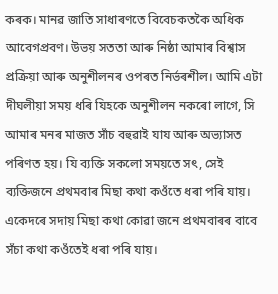কৰক। মানৱ জাতি সাধাৰণতে বিবেচকতকৈ অধিক আবেগপ্রবণ। উভয় সততা আৰু নিষ্ঠা আমাৰ বিশ্বাস প্রক্রিয়া আৰু অনুশীলনৰ ওপৰত নিৰ্ভৰশীল। আমি এটা দীঘলীয়া সময় ধৰি যিহকে অনুশীলন নকৰো লাগে, সি আমাৰ মনৰ মাজত সাঁচ বহুৱাই যায আৰু অভ্যাসত পৰিণত হয়। যি ব্যক্তি সকলো সময়তে সৎ, সেই ব্যক্তিজনে প্ৰথমবাৰ মিছা কথা কওঁতে ধৰা পৰি যায়। একেদৰে সদায় মিছা কথা কোৱা জনে প্ৰথমবাৰৰ বাবে সঁচা কথা কওঁতেই ধৰা পৰি যায়।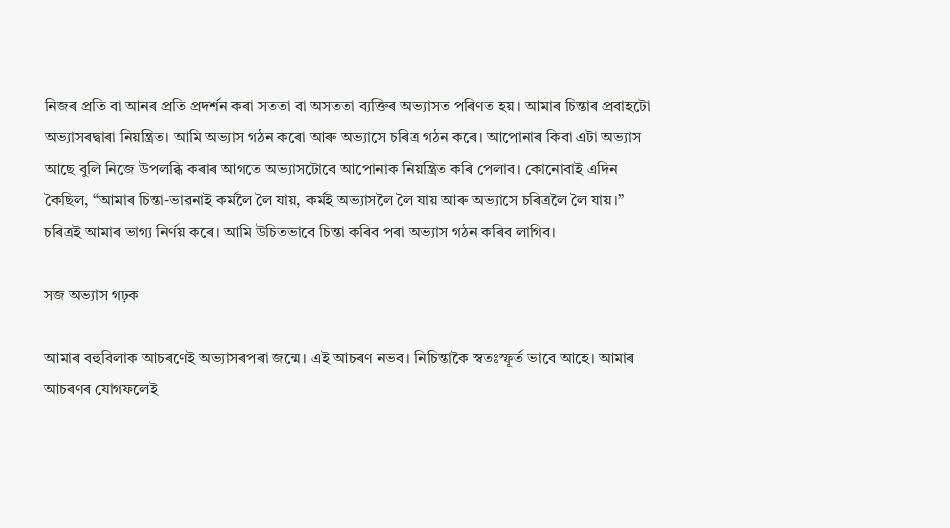নিজৰ প্ৰতি বা আনৰ প্ৰতি প্ৰদৰ্শন কৰা সততা বা অসততা ব্যক্তিৰ অভ্যাসত পৰিণত হয়। আমাৰ চিন্তাৰ প্ৰবাহটো অভ্যাসৰদ্বাৰা নিয়ন্ত্রিত। আমি অভ্যাস গঠন কৰো আৰু অভ্যাসে চৰিত্ৰ গঠন কৰে। আপোনাৰ কিবা এটা অভ্যাস আছে বুলি নিজে উপলব্ধি কৰাৰ আগতে অভ্যাসটোবে আপোনাক নিয়ন্ত্রিত কৰি পেলাব। কোনোবাই এদিন কৈছিল, “আমাৰ চিন্তা-ভাৱনাই কর্মলৈ লৈ যায়, কর্মই অভ্যাসলৈ লৈ যায় আৰু অভ্যাসে চৰিত্ৰলৈ লৈ যায়।” চৰিত্ৰই আমাৰ ভাগ্য নির্ণয় কৰে। আমি উচিতভাবে চিন্তা কৰিব পৰা অভ্যাস গঠন কৰিব লাগিব।

সজ অভ্যাস গঢ়ক

আমাৰ বহুবিলাক আচৰণেই অভ্যাসৰপৰা জন্মে। এই আচৰণ নভব। নিচিন্তাকৈ স্বতঃস্ফূর্ত ভাবে আহে। আমাৰ আচৰণৰ যোগফলেই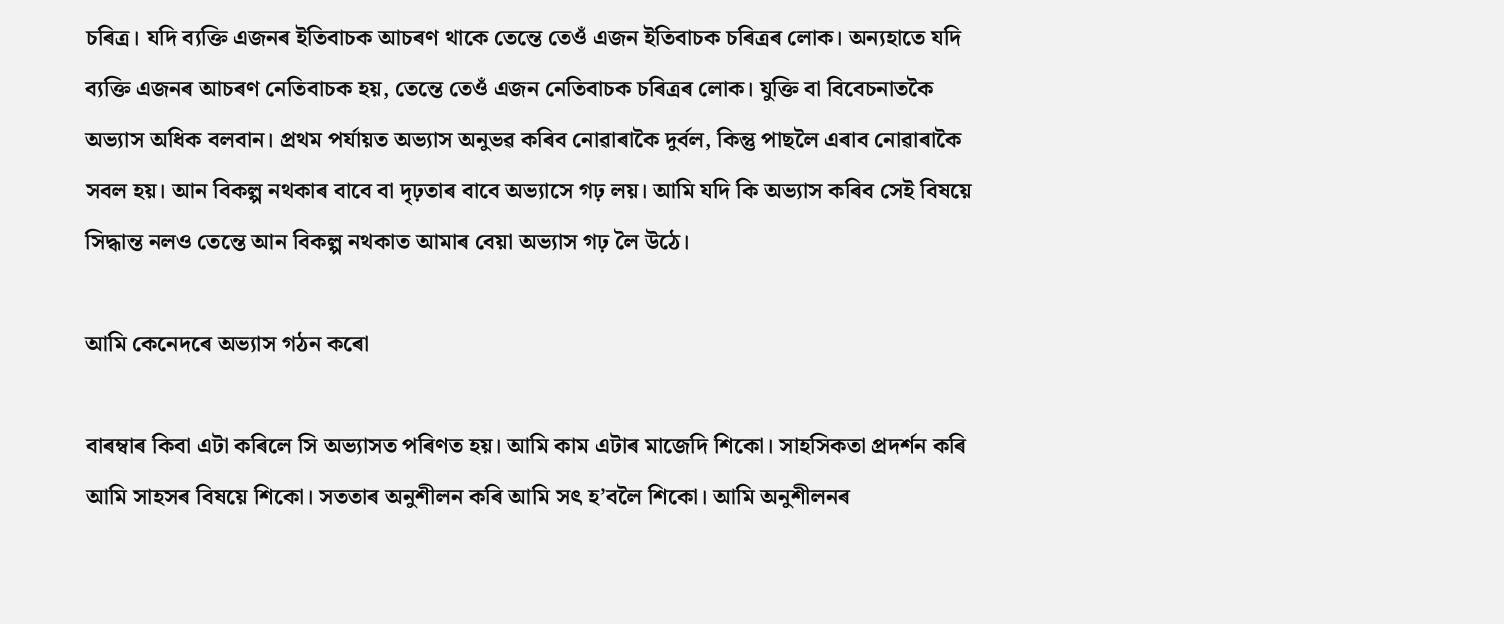চৰিত্ৰ। যদি ব্যক্তি এজনৰ ইতিবাচক আচৰণ থাকে তেন্তে তেওঁ এজন ইতিবাচক চৰিত্ৰৰ লোক। অন্যহাতে যদি ব্যক্তি এজনৰ আচৰণ নেতিবাচক হয়, তেন্তে তেওঁ এজন নেতিবাচক চৰিত্ৰৰ লোক। যুক্তি বা বিবেচনাতকৈ অভ্যাস অধিক বলবান। প্রথম পর্যায়ত অভ্যাস অনুভৱ কৰিব নোৱাৰাকৈ দুৰ্বল, কিন্তু পাছলৈ এৰাব নোৱাৰাকৈ সবল হয়। আন বিকল্প নথকাৰ বাবে বা দৃঢ়তাৰ বাবে অভ্যাসে গঢ় লয়। আমি যদি কি অভ্যাস কৰিব সেই বিষয়ে সিদ্ধান্ত নলও তেন্তে আন বিকল্প নথকাত আমাৰ বেয়া অভ্যাস গঢ় লৈ উঠে।

আমি কেনেদৰে অভ্যাস গঠন কৰো

বাৰম্বাৰ কিবা এটা কৰিলে সি অভ্যাসত পৰিণত হয়। আমি কাম এটাৰ মাজেদি শিকো। সাহসিকতা প্রদর্শন কৰি আমি সাহসৰ বিষয়ে শিকো। সততাৰ অনুশীলন কৰি আমি সৎ হ’বলৈ শিকো। আমি অনুশীলনৰ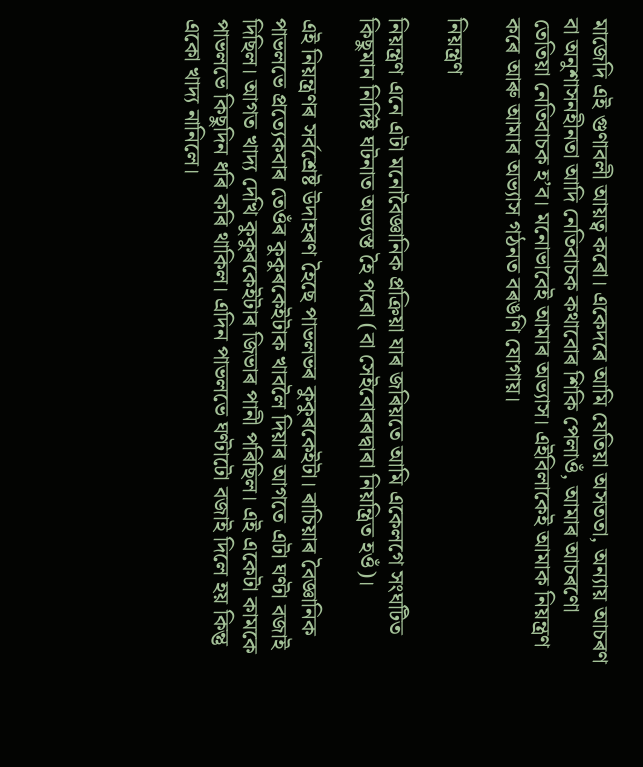মাজেদি এই গুণাবলী আয়ত্ব কৰো। একেদৰে আমি যেতিয়া অসততা, অন্যায় আচৰণ বা অনুশাসনহীনতা আদি নেতিবাচক কথাবোৰ শিকি পেলাওঁ, আমাৰ আচৰণো তেতিয়া নেতিবাচক হ’ব। মনোভাবেই আমাৰ অভ্যাস। এইবিলাকেই আমাক নিয়ন্ত্ৰণ কৰে আৰু আমাৰ অভ্যাস গঠনত বৰঙণি যোগায়।

নিয়ন্ত্রণ

নিয়ন্ত্রণ এনে এটা মনোবৈজ্ঞানিক প্রক্রিয়া যাৰ জৰিয়তে আমি একেলগে সংঘটিত কিছুমান নির্দিষ্ট ঘটনাত অভ্যস্ত হৈ পৰো (বা সেইবোৰৰদ্বাৰা নিয়ন্ত্রিত হওঁ)।

এই নিয়ন্ত্ৰণৰ সৰ্বশ্রেষ্ট উদাহৰণ হৈছে পাভলভৰ কুকুৰকেইটা। ৰাচিয়াৰ বৈজ্ঞানিক পাভলভে প্রত্যেকবাৰ তেওঁৰ কুকুৰকেইটাক খাবলৈ দিয়াৰ আগতে এটা ঘণ্টা বজাই দিছিল। আগত খাদ্য দেখি কুকুৰকেইটাৰ জিভাৰ পানী পৰিছিল। এই একেটা কামকে পাভলভে কিছুদিন ধৰি কৰি থাকিল। এদিন পাভলভে ঘণ্টাটো বজাই দিলে হয় কিন্তু একো খাদ্য নানিলে।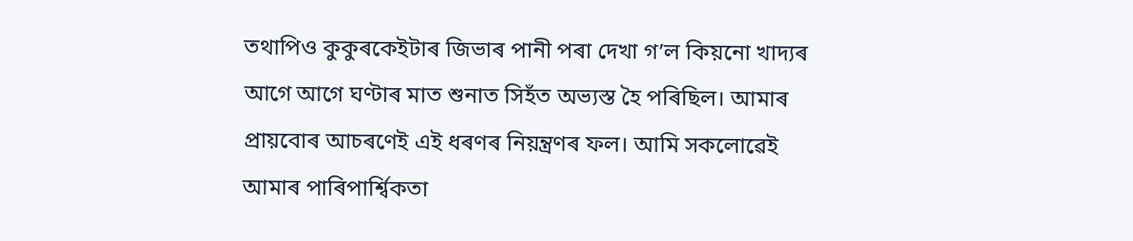তথাপিও কুকুৰকেইটাৰ জিভাৰ পানী পৰা দেখা গ’ল কিয়নো খাদ্যৰ আগে আগে ঘণ্টাৰ মাত শুনাত সিহঁত অভ্যস্ত হৈ পৰিছিল। আমাৰ প্ৰায়বোৰ আচৰণেই এই ধৰণৰ নিয়ন্ত্ৰণৰ ফল। আমি সকলোৱেই আমাৰ পাৰিপাৰ্শ্বিকতা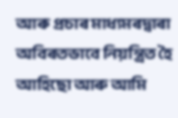আৰু প্ৰচাৰ মাধ্যমৰদ্বাৰা অবিৰতভাবে নিয়ন্ত্রিত হৈ আহিছো আৰু আমি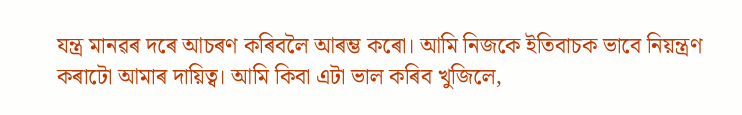যন্ত্ৰ মানৱৰ দৰে আচৰণ কৰিবলৈ আৰম্ভ কৰো। আমি নিজকে ইতিবাচক ভাবে নিয়ন্ত্রণ কৰাটো আমাৰ দায়িত্ব। আমি কিবা এটা ভাল কৰিব খুজিলে,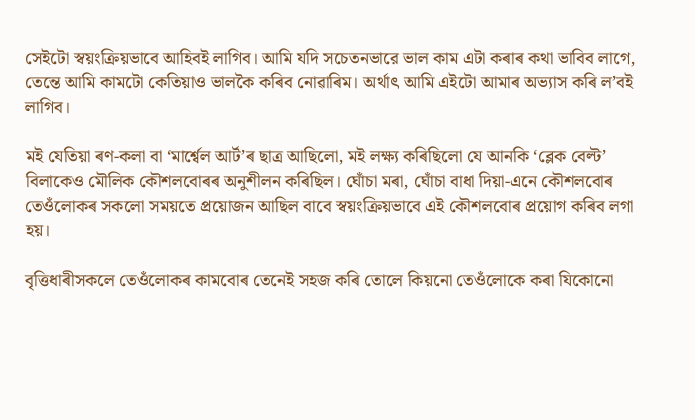সেইটো স্বয়ংক্রিয়ভাবে আহিবই লাগিব। আমি যদি সচেতনভারে ভাল কাম এটা কৰাৰ কথা ভাবিব লাগে, তেন্তে আমি কামটো কেতিয়াও ভালকৈ কৰিব নোৱাৰিম। অর্থাৎ আমি এইটো আমাৰ অভ্যাস কৰি ল’বই লাগিব।

মই যেতিয়া ৰণ-কলা বা ‘মার্শ্বেল আর্ট’ৰ ছাত্ৰ আছিলো, মই লক্ষ্য কৰিছিলো যে আনকি ‘ব্লেক বেল্ট’ বিলাকেও মৌলিক কৌশলবোৰৰ অনুশীলন কৰিছিল। ঘোঁচা মৰা, ঘোঁচা বাধা দিয়া-এনে কৌশলবোৰ তেওঁলোকৰ সকলো সময়তে প্রয়োজন আছিল বাবে স্বয়ংক্রিয়ভাবে এই কৌশলবোৰ প্ৰয়োগ কৰিব লগা হয়।

বৃত্তিধাৰীসকলে তেওঁলোকৰ কামবোৰ তেনেই সহজ কৰি তোলে কিয়নো তেওঁলোকে কৰা যিকোনো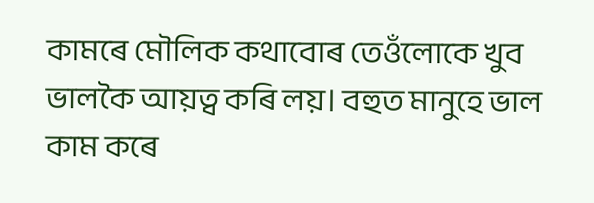কামৰে মৌলিক কথাবোৰ তেওঁলোকে খুব ভালকৈ আয়ত্ব কৰি লয়। বহুত মানুহে ভাল কাম কৰে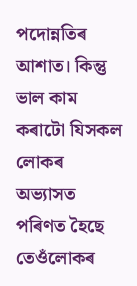পদোন্নতিৰ আশাত। কিন্তু ভাল কাম কৰাটো যিসকল লোকৰ অভ্যাসত পৰিণত হৈছে তেওঁলোকৰ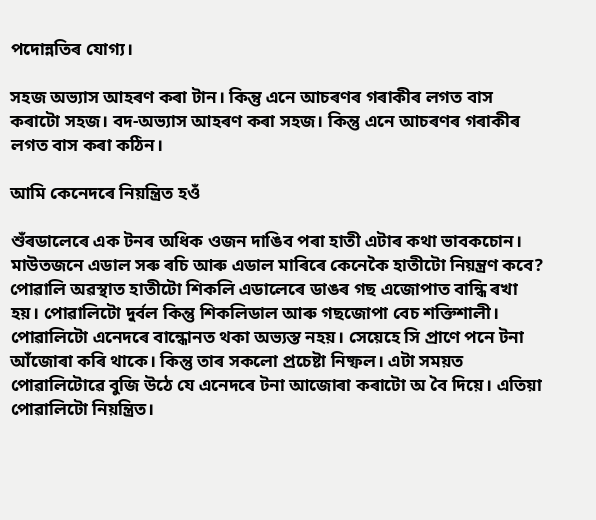পদোন্নতিৰ যোগ্য।

সহজ অভ্যাস আহৰণ কৰা টান। কিন্তু এনে আচৰণৰ গৰাকীৰ লগত বাস কৰাটো সহজ। বদ-অভ্যাস আহৰণ কৰা সহজ। কিন্তু এনে আচৰণৰ গৰাকীৰ লগত বাস কৰা কঠিন।

আমি কেনেদৰে নিয়ন্ত্রিত হওঁ

শুঁৰডালেৰে এক টনৰ অধিক ওজন দাঙিব পৰা হাতী এটাৰ কথা ভাবকচোন। মাউতজনে এডাল সৰু ৰচি আৰু এডাল মাৰিৰে কেনেকৈ হাতীটো নিয়ন্ত্রণ কবে? পোৱালি অৱস্থাত হাতীটো শিকলি এডালেৰে ডাঙৰ গছ এজোপাত বান্ধি ৰখা হয়। পোৱালিটো দুর্বল কিন্তু শিকলিডাল আৰু গছজোপা বেচ শক্তিশালী। পোৱালিটো এনেদৰে বান্ধোনত থকা অভ্যস্ত নহয়। সেয়েহে সি প্রাণে পনে টনা আঁজোৰা কৰি থাকে। কিন্তু তাৰ সকলো প্রচেষ্টা নিষ্ফল। এটা সময়ত পোৱালিটোৱে বুজি উঠে যে এনেদৰে টনা আজোৰা কৰাটো অ বৈ দিয়ে। এতিয়া পোৱালিটো নিয়ন্ত্রিত।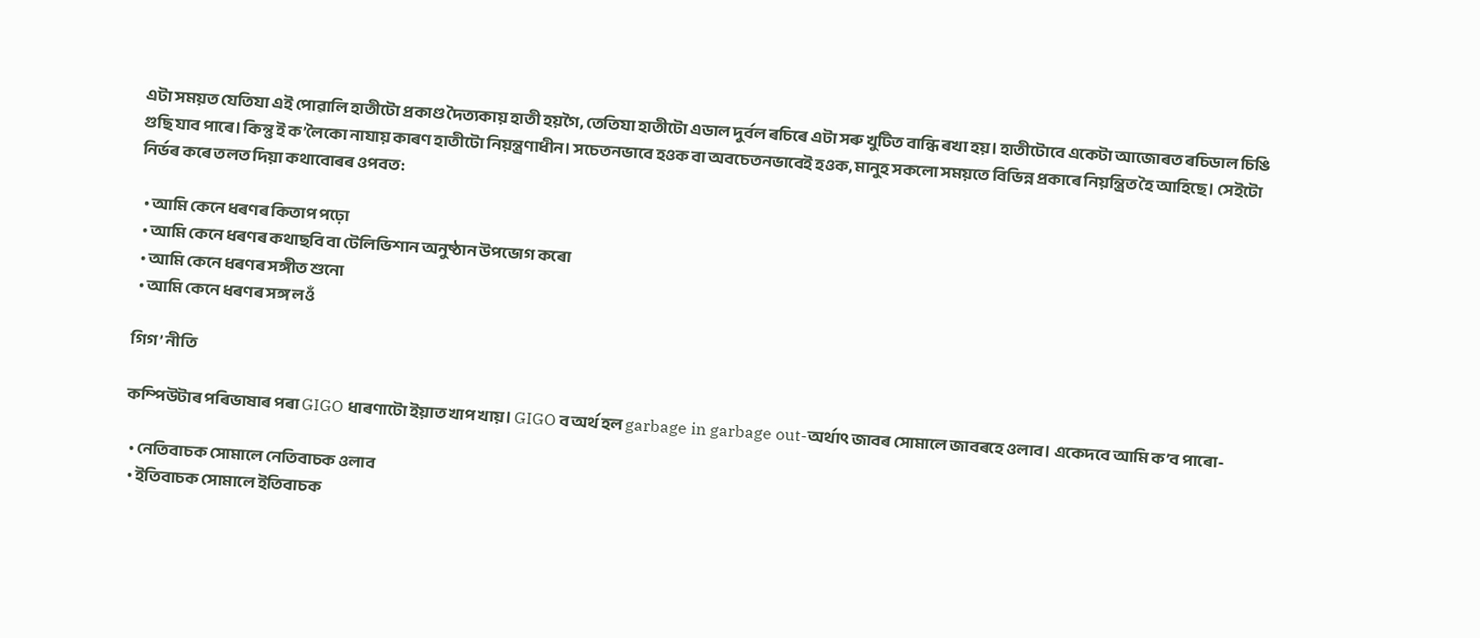এটা সময়ত যেতিযা এই পোৱালি হাতীটো প্রকাণ্ড দৈত্যকায় হাতী হয়গৈ, তেতিযা হাতীটো এডাল দুর্বল ৰচিৰে এটা সৰু খুটিত বান্ধি ৰখা হয়। হাতীটোবে একেটা আজোৰত ৰচিডাল চিঙি গুছি যাব পাৰে। কিন্তু ই ক’লৈকো নাযায় কাৰণ হাতীটো নিয়ন্ত্রণাধীন। সচেতনভাবে হওক বা অবচেতনভাবেই হওক, মানুহ সকলো সময়তে বিভিন্ন প্রকাৰে নিয়ন্ত্রিত হৈ আহিছে। সেইটো নির্ভৰ কৰে তলত দিয়া কথাবোৰৰ ওপবত:

  • আমি কেনে ধৰণৰ কিতাপ পঢ়ো
  • আমি কেনে ধৰণৰ কথাছবি বা টেলিভিশান অনুষ্ঠান উপভোগ কৰো
  • আমি কেনে ধৰণৰ সঙ্গীত শুনো
  • আমি কেনে ধৰণৰ সঙ্গ লওঁ

গিগ’ নীতি

কম্পিউটাৰ পৰিভাষাৰ পৰা GIGO ধাৰণাটো ইয়াত খাপ খায়। GIGO ব অর্থ হল garbage in garbage out-অর্থাৎ জাবৰ সোমালে জাবৰহে ওলাব। একেদবে আমি ক’ব পাৰো-

  • নেতিবাচক সোমালে নেতিবাচক ওলাব
  • ইতিবাচক সোমালে ইতিবাচক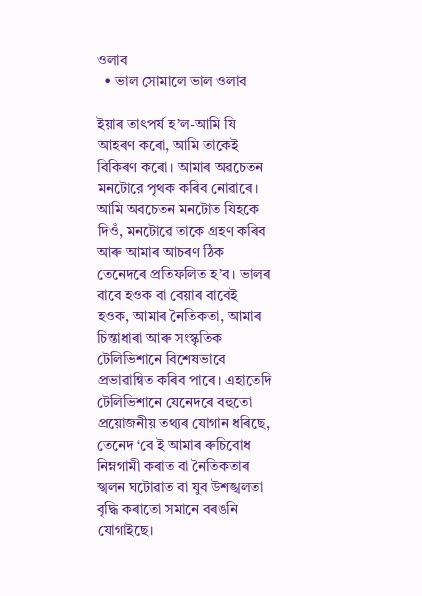ওলাব
  • ভাল সোমালে ভাল ওলাব

ইয়াৰ তাৎপর্য হ’ল-আমি যি আহৰণ কৰো, আমি তাকেই বিকিৰণ কৰো। আমাৰ অৱচেতন মনটোরে পৃথক কৰিব নোৱাৰে। আমি অবচেতন মনটোত যিহকে দিওঁ, মনটোৱে তাকে গ্রহণ কৰিব আৰু আমাৰ আচৰণ ঠিক তেনেদৰে প্রতিফলিত হ’ব। ভালৰ বাবে হওক বা বেয়াৰ বাবেই হওক, আমাৰ নৈতিকতা, আমাৰ চিন্তাধাৰা আৰু সংস্কৃতিক টেলিভিশানে বিশেষভাবে প্রভাৱান্বিত কৰিব পাৰে। এহাতেদি টেলিভিশানে যেনেদৰে বহুতো প্রয়োজনীয় তথ্যৰ যোগান ধৰিছে, তেনেদ ‘বে ই আমাৰ ৰুচিবোধ নিম্নগামী কৰাত বা নৈতিকতাৰ স্খলন ঘটোৱাত বা যুব উশঙ্খলতা বৃদ্ধি কৰাতো সমানে বৰঙনি যোগাইছে।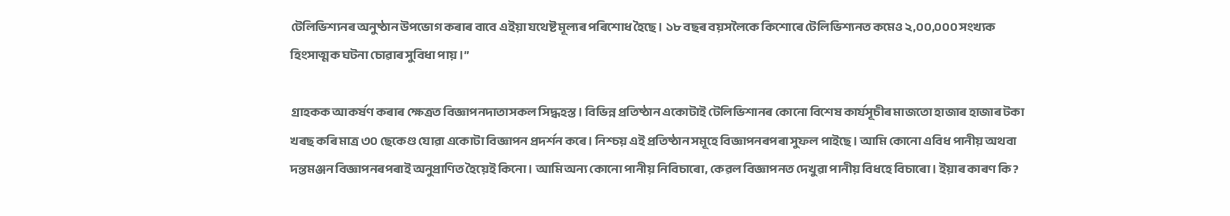টেলিভিশ্যনৰ অনুষ্ঠান উপভোগ কৰাৰ বাবে এইয়া যথেষ্ট মূল্যৰ পৰিশোধ হৈছে। ১৮ বছৰ বয়সলৈকে কিশোৰে টেলিভিশ্যনত কমেও ২,০০,০০০ সংখ্যক হিংসাত্মক ঘটনা চোৱাৰ সুবিধা পায়।”

গ্রাহকক আকৰ্ষণ কৰাৰ ক্ষেত্ৰত বিজ্ঞাপনদাতাসকল সিদ্ধহস্ত। বিভিন্ন প্রতিষ্ঠান একোটাই টেলিভিশানৰ কোনো বিশেষ কাৰ্যসূচীৰ মাজতো হাজাৰ হাজাৰ টকা খৰছ কৰি মাত্র ৩০ ছেকেণ্ড যোৱা একোটা বিজ্ঞাপন প্রদর্শন কৰে। নিশ্চয় এই প্রতিষ্ঠান সমূহে বিজ্ঞাপনৰপৰা সুফল পাইছে। আমি কোনো এবিধ পানীয় অথবা দন্তমঞ্জন বিজ্ঞাপনৰপৰাই অনুপ্রাণিত হৈয়েই কিনো। আমি অন্য কোনো পানীয় নিবিচাৰো, কেৱল বিজ্ঞাপনত দেখুৱা পানীয় বিধহে বিচাৰো। ইয়াৰ কাৰণ কি?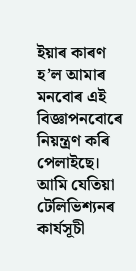ইয়াৰ কাৰণ হ’ল আমাৰ মনবোৰ এই বিজ্ঞাপনবোৰে নিয়ন্ত্ৰণ কৰি পেলাইছে। আমি যেতিয়া টেলিভিশ্যনৰ কাৰ্যসূচী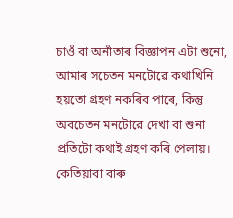চাওঁ বা অনাঁতাৰ বিজ্ঞাপন এটা শুনো, আমাৰ সচেতন মনটোৱে কথাখিনি হয়তো গ্রহণ নকৰিব পাৰে, কিন্তু অবচেতন মনটোরে দেখা বা শুনা প্রতিটো কথাই গ্রহণ কৰি পেলায়। কেতিয়াবা বাৰু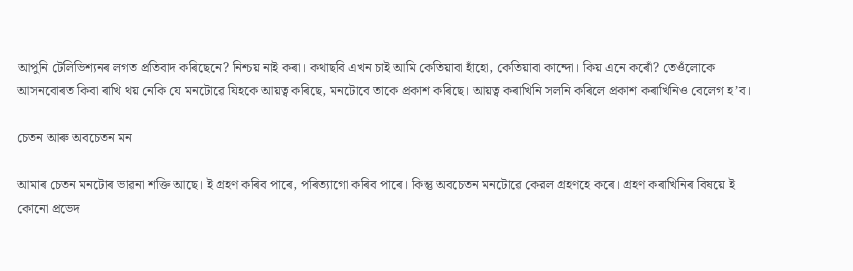আপুনি টেলিভিশ্যনৰ লগত প্রতিবাদ কৰিছেনে? নিশ্চয় নাই কৰা। কথাছবি এখন চাই আমি কেতিয়াবা হাঁহো, কেতিয়াবা কান্দো। কিয় এনে কৰোঁ? তেওঁলোকে আসনবোৰত কিবা ৰাখি থয় নেকি যে মনটোৱে যিহকে আয়ত্ব কৰিছে, মনটোবে তাকে প্রকাশ কৰিছে। আয়ত্ব কৰাখিনি সলনি কৰিলে প্রকাশ কৰাখিনিও বেলেগ হ’ব।

চেতন আৰু অবচেতন মন

আমাৰ চেতন মনটোৰ ভাৱনা শক্তি আছে। ই গ্রহণ কৰিব পাৰে, পৰিত্যাগো কৰিব পাৰে। কিন্তু অবচেতন মনটোৱে কেরল গ্রহণহে কৰে। গ্রহণ কৰাখিনিৰ বিষয়ে ই কোনো প্রভেদ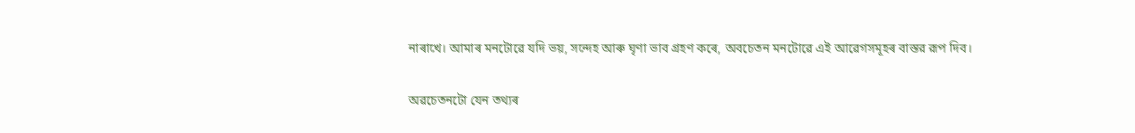নাৰাখে। আমাৰ মনটোৱে যদি ভয়, সন্দেহ আৰু ঘৃণা ভাব গ্রহণ কৰে, অবচেতন মনটোৱে এই আৱেগসমূহৰ বাস্তর রূপ দিব।

অৱচেতনটো যেন তথ্যৰ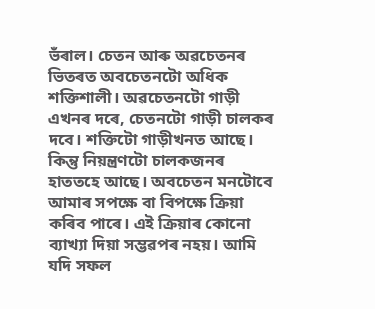ভঁৰাল। চেতন আৰু অৱচেতনৰ ভিতৰত অবচেতনটো অধিক শক্তিশালী। অৱচেতনটো গাড়ী এখনৰ দৰে, চেতনটো গাড়ী চালকৰ দবে। শক্তিটো গাড়ীখনত আছে। কিন্তু নিয়ন্ত্ৰণটো চালকজনৰ হাততহে আছে। অবচেতন মনটোবে আমাৰ সপক্ষে বা বিপক্ষে ক্ৰিয়া কৰিব পাৰে। এই ক্ৰিয়াৰ কোনো ব্যাখ্যা দিয়া সম্ভৱপৰ নহয়। আমি যদি সফল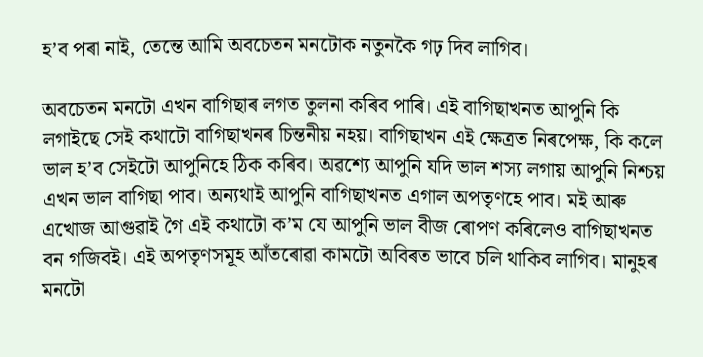হ’ব পৰা নাই, তেন্তে আমি অবচেতন মনটোক নতুনকৈ গঢ় দিব লাগিব।

অবচেতন মনটো এখন বাগিছাৰ লগত তুলনা কৰিব পাৰি। এই বাগিছাখনত আপুনি কি লগাইছে সেই কথাটো বাগিছাখনৰ চিন্তনীয় নহয়। বাগিছাখন এই ক্ষেত্ৰত নিৰপেক্ষ, কি কলে ভাল হ’ব সেইটো আপুনিহে ঠিক কৰিব। অৱশ্যে আপুনি যদি ভাল শস্য লগায় আপুনি নিশ্চয় এখন ভাল বাগিছা পাব। অন্যথাই আপুনি বাগিছাখনত এগাল অপতৃণহে পাব। মই আৰু এখোজ আগুৱাই গৈ এই কথাটো ক’ম যে আপুনি ভাল বীজ ৰোপণ কৰিলেও বাগিছাখনত বন গজিবই। এই অপতৃণসমূহ আঁতৰোৱা কামটো অবিৰত ভাবে চলি থাকিব লাগিব। মানুহৰ মনটো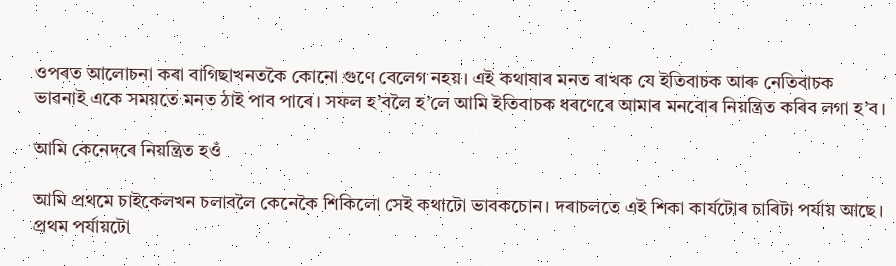ওপৰত আলোচনা কৰা বাগিছাখনতকৈ কোনো গুণে বেলেগ নহয়। এই কথাষাৰ মনত ৰাখক যে ইতিবাচক আৰু নেতিবাচক ভাৱনাই একে সময়তে মনত ঠাই পাব পাৰে। সফল হ’বলৈ হ’লে আমি ইতিবাচক ধৰণেৰে আমাৰ মনবোৰ নিয়ন্ত্রিত কৰিব লগা হ’ব।

আমি কেনেদৰে নিয়ন্ত্রিত হওঁ

আমি প্রথমে চাইকেলখন চলাবলৈ কেনেকৈ শিকিলো সেই কথাটো ভাবকচোন। দৰাচলতে এই শিকা কাৰ্যটোৰ চাৰিটা পর্যায় আছে। প্রথম পর্যায়টো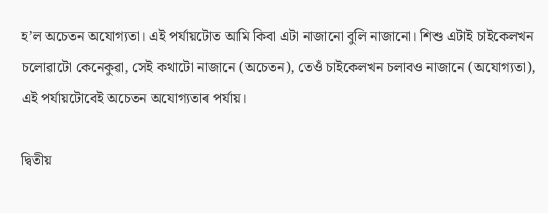হ’ল অচেতন অযোগ্যতা। এই পর্যায়টোত আমি কিবা এটা নাজানো বুলি নাজানো। শিশু এটাই চাইকেলখন চলোৱাটো কেনেকুৱা, সেই কথাটো নাজানে (অচেতন), তেওঁ চাইকেলখন চলাবও নাজানে (অযোগ্যতা), এই পর্যায়টোবেই অচেতন অযোগ্যতাৰ পৰ্যায়।

দ্বিতীয়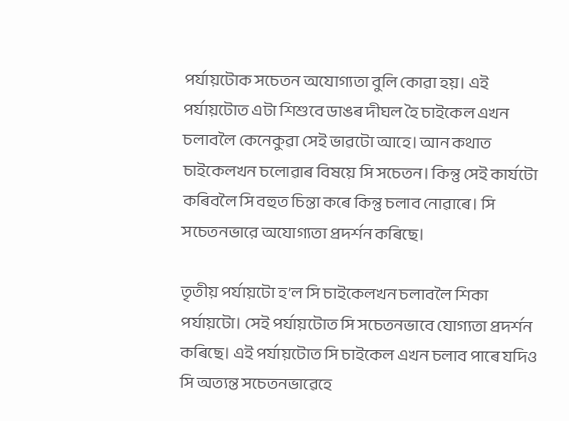পর্যায়টোক সচেতন অযোগ্যতা বুলি কোৱা হয়। এই পর্যায়টোত এটা শিশুবে ডাঙৰ দীঘল হৈ চাইকেল এখন চলাবলৈ কেনেকুৱা সেই ভাৱটো আহে। আন কথাত চাইকেলখন চলোৱাৰ বিষয়ে সি সচেতন। কিন্তু সেই কাৰ্যটো কৰিবলৈ সি বহুত চিন্তা কৰে কিন্তু চলাব নোৱাৰে। সি সচেতনভারে অযোগ্যতা প্রদর্শন কৰিছে।

তৃতীয় পর্যায়টো হ’ল সি চাইকেলখন চলাবলৈ শিকা পর্যায়টো। সেই পর্যায়টোত সি সচেতনভাবে যোগ্যতা প্রদর্শন কৰিছে। এই পর্যায়টোত সি চাইকেল এখন চলাব পাৰে যদিও সি অত্যন্ত সচেতনভাৱেহে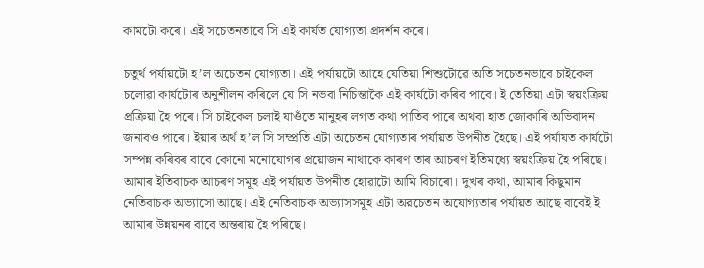কামটো কৰে। এই সচেতনতাবে সি এই কার্যত যোগ্যতা প্রদর্শন কৰে।

চতুর্থ পর্যায়টো হ’ল অচেতন যোগ্যতা। এই পর্যায়টো আহে যেতিয়া শিশুটোৱে অতি সচেতনভাবে চাইকেল চলোৱা কাৰ্যটোৰ অনুশীলন কৰিলে যে সি নভবা নিচিন্তাকৈ এই কাৰ্যটো কৰিব পাবে। ই তেতিয়া এটা স্বয়ংক্রিয় প্রক্রিয়া হৈ পৰে। সি চাইকেল চলাই যাওঁতে মানুহৰ লগত কথা পাতিব পাৰে অথবা হাত জোকাৰি অভিবাদন জনাবও পাৰে। ইয়াৰ অৰ্থ হ’ল সি সম্প্রতি এটা অচেতন যোগ্যতাৰ পৰ্যায়ত উপনীত হৈছে। এই পর্যাযত কার্যটো সম্পন্ন কৰিবৰ বাবে কোনো মনোযোগৰ প্ৰয়োজন নাথাকে কাৰণ তাৰ আচৰণ ইতিমধ্যে স্বয়ংক্রিয় হৈ পৰিছে। আমাৰ ইতিবাচক আচৰণ সমূহ এই পর্যায়ত উপনীত হোৱাটো আমি বিচাৰো। দুখৰ কথা, আমাৰ কিছুমান নেতিবাচক অভ্যাসো আছে। এই নেতিবাচক অভ্যাসসমূহ এটা অরচেতন অযোগ্যতাৰ পৰ্যায়ত আছে বাবেই ই আমাৰ উন্নয়নৰ বাবে অন্তৰায় হৈ পৰিছে।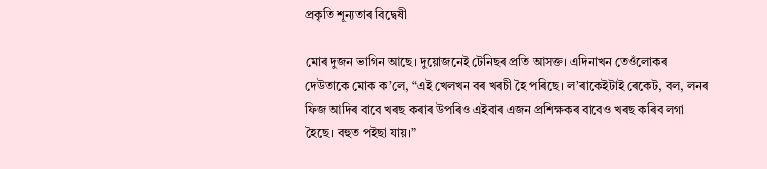প্রকৃতি শূন্যতাৰ বিদ্বেষী

মোৰ দুজন ভাগিন আছে। দুয়োজনেই টেনিছৰ প্রতি আসক্ত। এদিনাখন তেওঁলোকৰ দেউতাকে মোক ক’লে, “এই খেলখন বৰ খৰচী হৈ পৰিছে। ল’ৰাকেইটাই ৰেকেট, বল, লনৰ ফিজ আদিৰ বাবে খৰছ কৰাৰ উপৰিও এইবাৰ এজন প্ৰশিক্ষকৰ বাবেও খৰছ কৰিব লগা হৈছে। বহুত পইছা যায়।”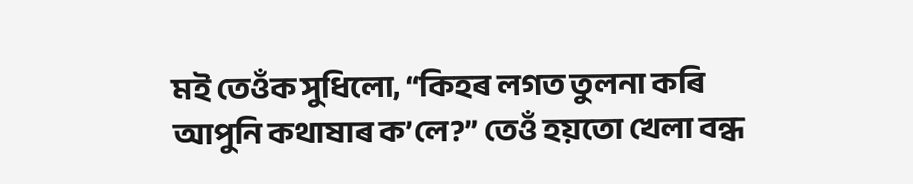মই তেওঁক সুধিলো, “কিহৰ লগত তুলনা কৰি আপুনি কথাষাৰ ক’লে?” তেওঁ হয়তো খেলা বন্ধ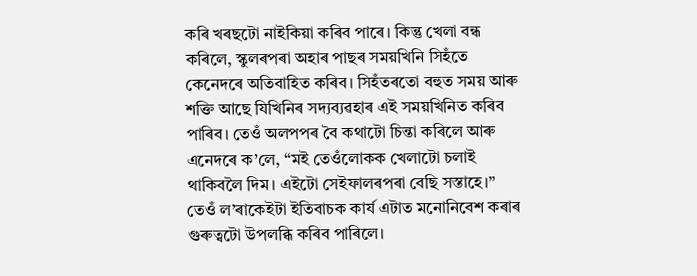কৰি খৰছটো নাইকিয়া কৰিব পাৰে। কিন্তু খেলা বন্ধ কৰিলে, স্কুলৰপৰা অহাৰ পাছৰ সময়খিনি সিহঁতে কেনেদৰে অতিবাহিত কৰিব। সিহঁতৰতো বহুত সময় আৰু শক্তি আছে যিখিনিৰ সদ্যব্যৱহাৰ এই সময়খিনিত কৰিব পাৰিব। তেওঁ অলপপৰ বৈ কথাটো চিন্তা কৰিলে আৰু এনেদৰে ক’লে, “মই তেওঁলোকক খেলাটো চলাই থাকিবলৈ দিম। এইটো সেইফালৰপৰা বেছি সস্তাহে।” তেওঁ ল’ৰাকেইটা ইতিবাচক কার্য এটাত মনোনিবেশ কৰাৰ গুৰুত্বটো উপলব্ধি কৰিব পাৰিলে।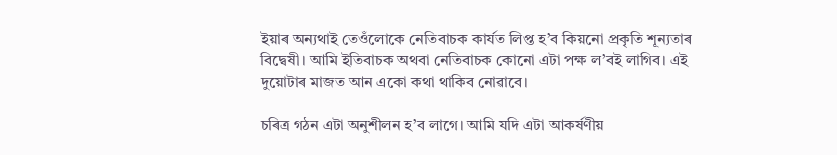ইয়াৰ অন্যথাই তেওঁলোকে নেতিবাচক কার্যত লিপ্ত হ’ব কিয়নো প্রকৃতি শূন্যতাৰ বিদ্বেষী। আমি ইতিবাচক অথবা নেতিবাচক কোনো এটা পক্ষ ল’বই লাগিব। এই দুয়োটাৰ মাজত আন একো কথা থাকিব নোৱাবে।

চৰিত্ৰ গঠন এটা অনুশীলন হ’ব লাগে। আমি যদি এটা আকর্ষণীয়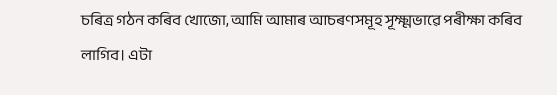চৰিত্ৰ গঠন কৰিব খোজো, আমি আমাৰ আচৰণসমূহ সূক্ষ্মভাৱে পৰীক্ষা কৰিব লাগিব। এটা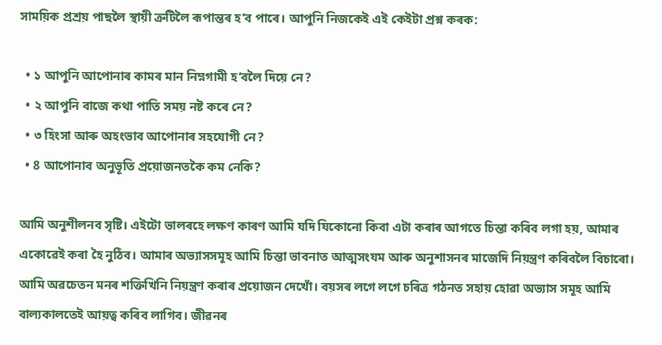সাময়িক প্রশ্রয় পাছলৈ স্থায়ী ত্রুটিলৈ ৰূপান্তৰ হ’ব পাৰে। আপুনি নিজকেই এই কেইটা প্রশ্ন কৰক:

  • ১ আপুনি আপোনাৰ কামৰ মান নিম্নগামী হ’বলৈ দিয়ে নে?
  • ২ আপুনি বাজে কথা পাতি সময় নষ্ট কৰে নে?
  • ৩ হিংসা আৰু অহংভাব আপোনাৰ সহযোগী নে?
  • 8 আপোনাব অনুভূতি প্রয়োজনতকৈ কম নেকি?

আমি অনুশীলনব সৃষ্টি। এইটো ভালৰহে লক্ষণ কাৰণ আমি যদি যিকোনো কিবা এটা কৰাৰ আগতে চিন্তা কৰিব লগা হয়, আমাৰ একোৱেই কৰা হৈ নুঠিব। আমাৰ অভ্যাসসমূহ আমি চিন্তা ভাবনাত আত্মসংযম আৰু অনুশাসনৰ মাজেদি নিয়ন্ত্রণ কৰিবলৈ বিচাৰো। আমি অৱচেতন মনৰ শক্তিখিনি নিয়ন্ত্রণ কৰাৰ প্রয়োজন দেখোঁ। বয়সৰ লগে লগে চৰিত্ৰ গঠনত সহায় হোৱা অভ্যাস সমূহ আমি বাল্যকালতেই আয়ত্ব কৰিব লাগিব। জীৱনৰ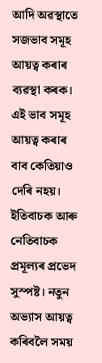আদি অৱস্থাতে সজভাব সমূহ আয়ত্ব কৰাৰ ব্যৱস্থা কৰক। এই ভাব সমূহ আয়ত্ব কৰাৰ বাব কেতিয়াও দেৰি নহয়। ইতিবাচক আৰু নেতিবাচক প্ৰমূল্যৰ প্ৰভেদ সুস্পষ্ট। নতুন অভ্যাস আয়ত্ব কৰিবলৈ সময়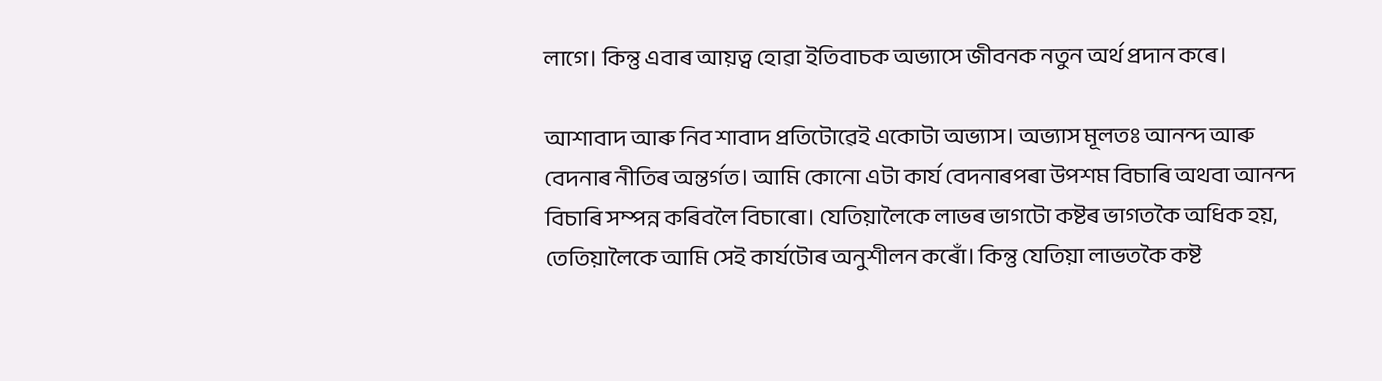লাগে। কিন্তু এবাৰ আয়ত্ব হোৱা ইতিবাচক অভ্যাসে জীবনক নতুন অর্থ প্রদান কৰে।

আশাবাদ আৰু নিব শাবাদ প্রতিটোৱেই একোটা অভ্যাস। অভ্যাস মূলতঃ আনন্দ আৰু বেদনাৰ নীতিৰ অন্তৰ্গত। আমি কোনো এটা কাৰ্য বেদনাৰপৰা উপশম বিচাৰি অথবা আনন্দ বিচাৰি সম্পন্ন কৰিবলৈ বিচাৰো। যেতিয়ালৈকে লাভৰ ভাগটো কষ্টৰ ভাগতকৈ অধিক হয়, তেতিয়ালৈকে আমি সেই কাৰ্যটোৰ অনুশীলন কৰোঁ। কিন্তু যেতিয়া লাভতকৈ কষ্ট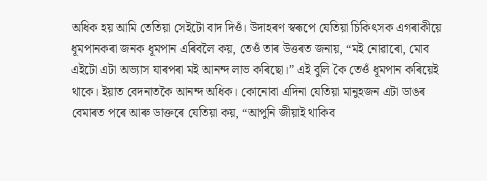অধিক হয় আমি তেতিয়া সেইটো বাদ দিওঁ। উদাহৰণ স্বৰূপে যেতিয়া চিকিৎসক এগৰাকীয়ে ধূমপানকৰা জনক ধূমপান এৰিবলৈ কয়, তেওঁ তাৰ উত্তৰত জনায়, “মই নোৱাৰো, মোব এইটো এটা অভ্যাস যাৰপৰা মই আনন্দ লাভ কৰিছো।” এই বুলি কৈ তেওঁ ধূমপান কৰিয়েই থাকে। ইয়াত বেদনাতকৈ আনন্দ অধিক। কোনোবা এদিনা যেতিয়া মানুহজন এটা ডাঙৰ বেমাৰত পৰে আৰু ডাক্তৰে যেতিয়া কয়, “আপুনি জীয়াই থাকিব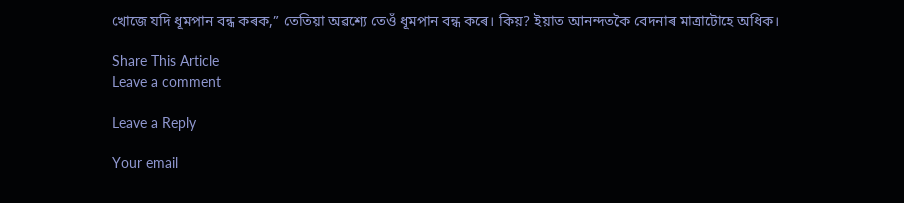খোজে যদি ধূমপান বন্ধ কৰক,” তেতিয়া অৱশ্যে তেওঁ ধূমপান বন্ধ কৰে। কিয়? ইয়াত আনন্দতকৈ বেদনাৰ মাত্রাটোহে অধিক।

Share This Article
Leave a comment

Leave a Reply

Your email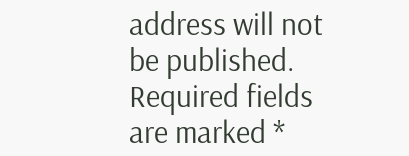address will not be published. Required fields are marked *